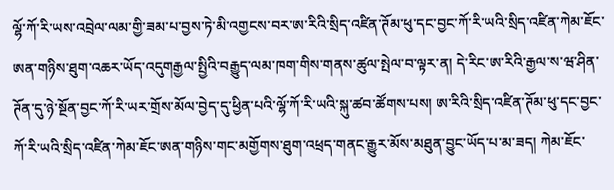ལྷོ་ཀོ་རི་ཡས་འབྲེལ་ལམ་གྱི་ཟམ་པ་བྱས་ཏེ་མི་འགྱངས་བར་ཨ་རིའི་སྲིད་འཛིན་ཊོམ་ཕུ་དང་བྱང་ཀོ་རི་ཡའི་སྲིད་འཛིན་ཀེམ་ཇོང་ཨན་གཉིས་ཐུག་འཆར་ཡོད་འདུགརྒྱལ་སྤྱིའི་བརྒྱུད་ལམ་ཁག་གིས་གནས་ཚུལ་སྤེལ་བ་ལྟར་ན། དེ་རིང་ཨ་རིའི་རྒྱལ་ས་ཝ་ཤིན་ཊོན་དུ་ཉེ་སྔོན་བྱང་ཀོ་རི་ཡར་གྲོས་མོལ་བྱེད་དུ་ཕྱིན་པའི་ལྷོ་ཀོ་རི་ཡའི་སྐུ་ཚབ་ཚོགས་པས། ཨ་རིའི་སྲིད་འཛིན་ཊོམ་ཕུ་དང་བྱང་ཀོ་རི་ཡའི་སྲིད་འཛིན་ཀེམ་ཇོང་ཨན་གཉིས་གང་མགྱོགས་ཐུག་འཕྲད་གནང་རྒྱུར་མོས་མཐུན་བྱུང་ཡོད་པ་མ་ཟད། ཀེམ་ཇོང་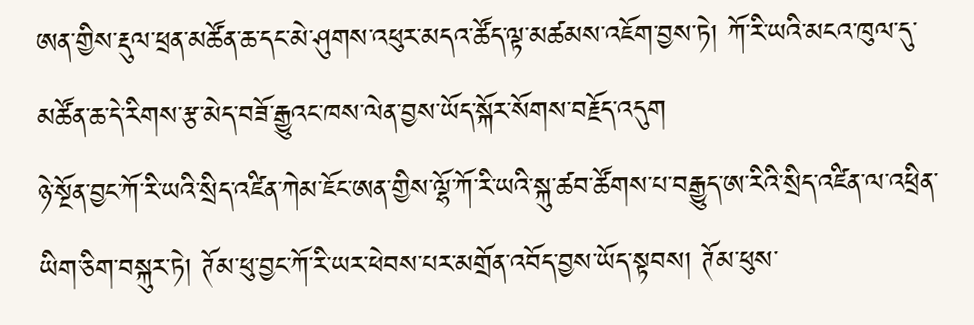ཨན་གྱིས་རྡུལ་ཕྲན་མཚོན་ཆ་དང་མེ་ཤུགས་འཕུར་མདའ་ཚོད་ལྟ་མཚམས་འཇོག་བྱས་ཏེ། ཀོ་རི་ཡའི་མངའ་ཁུལ་དུ་མཚོན་ཆ་དེ་རིགས་རྩ་མེད་བཟོ་རྒྱུའང་ཁས་ལེན་བྱས་ཡོད་སྐོར་སོགས་བརྗོད་འདུག
ཉེ་སྔོན་བྱང་ཀོ་རི་ཡའི་སྲིད་འཛིན་ཀེམ་ཇོང་ཨན་གྱིས་ལྷོ་ཀོ་རི་ཡའི་སྐུ་ཚབ་ཚོགས་པ་བརྒྱུད་ཨ་རིའི་སྲིད་འཛིན་ལ་འཕྲིན་ཡིག་ཅིག་བསྐུར་ཏེ། ཊོམ་ཕུ་བྱང་ཀོ་རི་ཡར་ཕེབས་པར་མགྲོན་འབོད་བྱས་ཡོད་སྟབས། ཊོམ་ཕུས་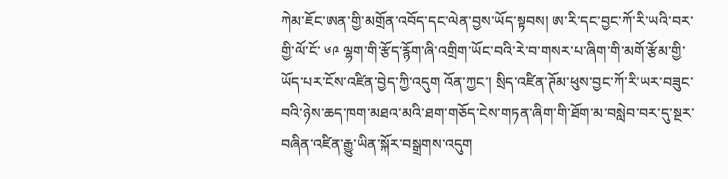ཀེམ་ཇོང་ཨན་གྱི་མགྲོན་འབོད་དང་ལེན་བྱས་ཡོད་སྟབས། ཨ་རི་དང་བྱང་ཀོ་རི་ཡའི་བར་གྱི་ལོ་ངོ་ ༦༩ ལྷག་གི་རྩོད་རྙོག་ཞི་འགྲིག་ཡོང་བའི་རེ་བ་གསར་པ་ཞིག་གི་མགོ་རྩོམ་གྱི་ཡོད་པར་ངོས་འཛིན་བྱེད་ཀྱི་འདུག འོན་ཀྱང་། སྲིད་འཛིན་ཊོམ་ཕུས་བྱང་ཀོ་རི་ཡར་བཟུང་བའི་ཉེས་ཆད་ཁག་མཐའ་མའི་ཐག་གཅོད་ངེས་གཏན་ཞིག་གི་ཐོག་མ་བསླེབ་བར་དུ་སྔར་བཞིན་འཛིན་རྒྱུ་ཡིན་སྐོར་བསྒྲགས་འདུག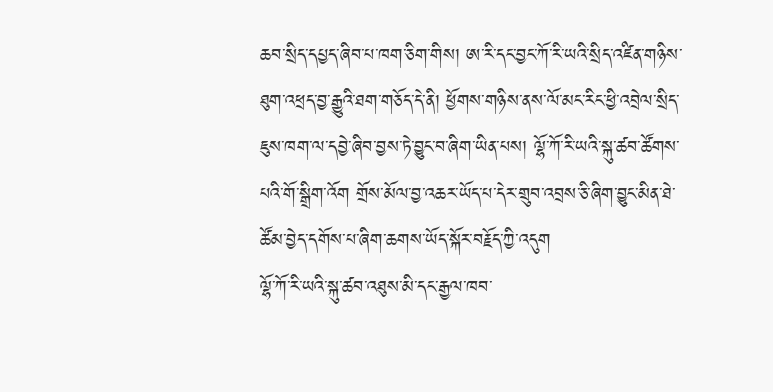ཆབ་སྲིད་དཔྱད་ཞིབ་པ་ཁག་ཅིག་གིས། ཨ་རི་དང་བྱང་ཀོ་རི་ཡའི་སྲིད་འཛིན་གཉིས་ཐུག་འཕྲད་བྱ་རྒྱུའི་ཐག་གཅོད་དེ་ནི། ཕྱོགས་གཉིས་ནས་ལོ་མང་རིང་ཕྱི་འབྲེལ་སྲིད་ཇུས་ཁག་ལ་དབྱེ་ཞིབ་བྱས་ཏེ་བྱུང་བ་ཞིག་ཡིན་པས། ལྷོ་ཀོ་རི་ཡའི་སྐུ་ཚབ་ཚོགས་པའི་གོ་སྒྲིག་འོག གྲོས་མོལ་བྱ་འཆར་ཡོད་པ་དེར་གྲུབ་འབྲས་ཅི་ཞིག་བྱུང་མིན་ཐེ་ཚོམ་བྱེད་དགོས་པ་ཞིག་ཆགས་ཡོད་སྐོར་བརྗོད་ཀྱི་འདུག
ལྷོ་ཀོ་རི་ཡའི་སྐུ་ཚབ་འཐུས་མི་དང་རྒྱལ་ཁབ་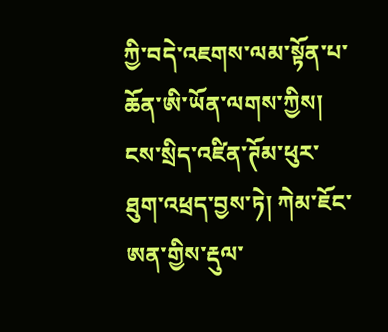ཀྱི་བདེ་འཇགས་ལམ་སྟོན་པ་ཆོན་ཨི་ཡོན་ལགས་ཀྱིས། ངས་སྲིད་འཛིན་ཊོམ་ཕུར་ཐུག་འཕྲད་བྱས་ཏེ། ཀེམ་ཇོང་ཨན་གྱིས་རྡུལ་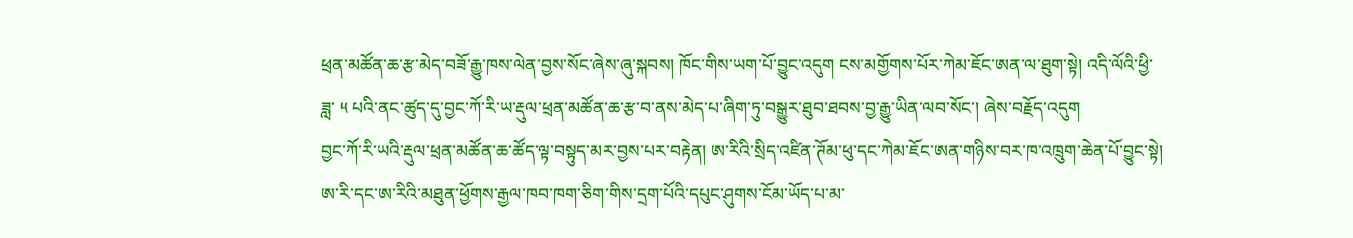ཕྲན་མཚོན་ཆ་རྩ་མེད་བཟོ་རྒྱུ་ཁས་ལེན་བྱས་སོང་ཞེས་ཞུ་སྐབས། ཁོང་གིས་ཡག་པོ་བྱུང་འདུག ངས་མགྱོགས་པོར་ཀེམ་ཇོང་ཨན་ལ་ཐུག་སྟེ། འདི་ལོའི་ཕྱི་ཟླ་ ༥ པའི་ནང་ཚུད་དུ་བྱང་ཀོ་རི་ཡ་རྡུལ་ཕྲན་མཚོན་ཆ་རྩ་བ་ནས་མེད་པ་ཞིག་ཏུ་བསྒྱུར་ཐུབ་ཐབས་བྱ་རྒྱུ་ཡིན་ལབ་སོང་། ཞེས་བརྗོད་འདུག
བྱང་ཀོ་རི་ཡའི་རྡུལ་ཕྲན་མཚོན་ཆ་ཚོད་ལྟ་བསྟུད་མར་བྱས་པར་བརྟེན། ཨ་རིའི་སྲིད་འཛིན་ཊོམ་ཕུ་དང་ཀེམ་ཇོང་ཨན་གཉིས་བར་ཁ་འཁྲུག་ཆེན་པོ་བྱུང་སྟེ། ཨ་རི་དང་ཨ་རིའི་མཐུན་ཕྱོགས་རྒྱལ་ཁབ་ཁག་ཅིག་གིས་དྲག་པོའི་དཔུང་ཤུགས་ངོམ་ཡོད་པ་མ་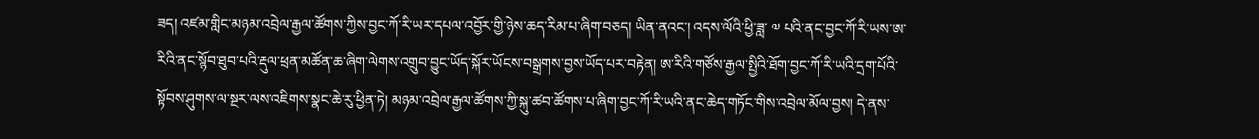ཟད། འཛམ་གླིང་མཉམ་འབྲེལ་རྒྱལ་ཚོགས་ཀྱིས་བྱང་ཀོ་རི་ཡར་དཔལ་འབྱོར་གྱི་ཉེས་ཆད་རིམ་པ་ཞིག་བཅད། ཡིན་ནའང་། འདས་ལོའི་ཕྱི་ཟླ་ ༧ པའི་ནང་བྱང་ཀོ་རི་ཡས་ཨ་རིའི་ནང་སྙོབ་ཐུབ་པའི་རྡུལ་ཕྲན་མཚོན་ཆ་ཞིག་ལེགས་འགྲུབ་བྱུང་ཡོད་སྐོར་ཡོངས་བསྒྲགས་བྱས་ཡོད་པར་བརྟེན། ཨ་རིའི་གཙོས་རྒྱལ་སྤྱིའི་ཐོག་བྱང་ཀོ་རི་ཡའི་དྲག་པོའི་སྟོབས་ཤུགས་ལ་སྔར་ལས་འཇིགས་སྣང་ཆེ་རུ་ཕྱིན་ཏེ། མཉམ་འབྲེལ་རྒྱལ་ཚོགས་ཀྱི་སྐུ་ཚབ་ཚོགས་པ་ཞིག་བྱང་ཀོ་རི་ཡའི་ནང་ཆེད་གཏོང་གིས་འབྲེལ་མོལ་བྱས། དེ་ནས་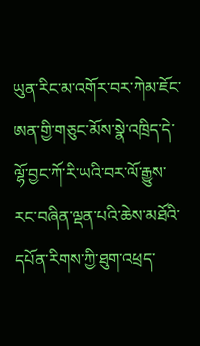ཡུན་རིང་མ་འགོར་བར་ཀེམ་ཇོང་ཨན་གྱི་གཅུང་མོས་སྣེ་འཁྲིད་དེ་ལྷོ་བྱང་ཀོ་རི་ཡའི་བར་ལོ་རྒྱུས་རང་བཞིན་ལྡན་པའི་ཆེས་མཐོའི་དཔོན་རིགས་ཀྱི་ཐུག་འཕྲད་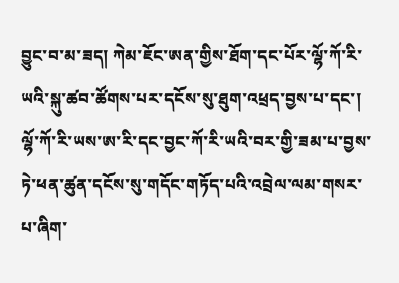བྱུང་བ་མ་ཟད། ཀེམ་ཇོང་ཨན་གྱིས་ཐོག་དང་པོར་ལྷོ་ཀོ་རི་ཡའི་སྐུ་ཚབ་ཚོགས་པར་དངོས་སུ་ཐུག་འཕྲད་བྱས་པ་དང་། ལྷོ་ཀོ་རི་ཡས་ཨ་རི་དང་བྱང་ཀོ་རི་ཡའི་བར་གྱི་ཟམ་པ་བྱས་ཏེ་ཕན་ཚུན་དངོས་སུ་གདོང་གཏོད་པའི་འབྲེལ་ལམ་གསར་པ་ཞིག་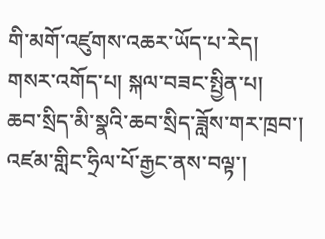གི་མགོ་འཛུགས་འཆར་ཡོད་པ་རེད།
གསར་འགོད་པ། སྐལ་བཟང་སྤྱིན་པ།
ཆབ་སྲིད་མི་སྣའི་ཆབ་སྲིད་ཟློས་གར་ཁྲབ་།
འཛམ་གླིང་ཧྲིལ་པོ་རྒྱང་ནས་བལྟ་།